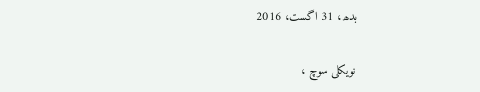بدھ، 31 اگست، 2016

نویکلی سوچ ،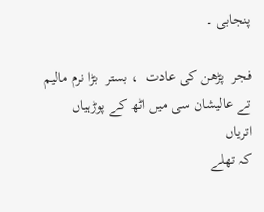پنجابی ۔

فجر  پڑھن کی عادت  ، بستر  بڑا نرم مالیم تے عالیشان سی میں اٹھ کے پوڑہیاں اتریاں
کہ تھلے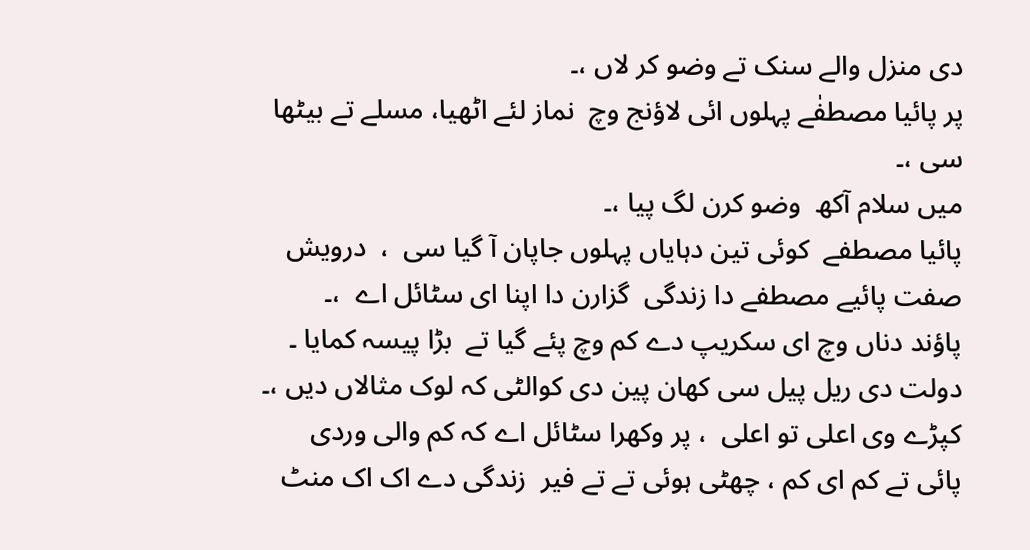دی منزل والے سنک تے وضو کر لاں ،۔
پر پائیا مصطفٰے پہلوں ائی لاؤنج وچ  نماز لئے اٹھیا، مسلے تے بیٹھا سی ،۔
میں سلام آکھ  وضو کرن لگ پیا ،۔
پائیا مصطفے  کوئی تین دہایاں پہلوں جاپان آ گیا سی  ،  درویش صفت پائیے مصطفے دا زندگی  گزارن دا اپنا ای سٹائل اے  ،۔
پاؤند دناں وچ ای سکریپ دے کم وچ پئے گیا تے  بڑا پیسہ کمایا ۔ دولت دی ریل پیل سی کھان پین دی کوالٹی کہ لوک مثالاں دیں ،۔
کپڑے وی اعلی تو اعلی  ، پر وکھرا سٹائل اے کہ کم والی وردی  پائی تے کم ای کم ، چھٹی ہوئی تے تے فیر  زندگی دے اک اک منٹ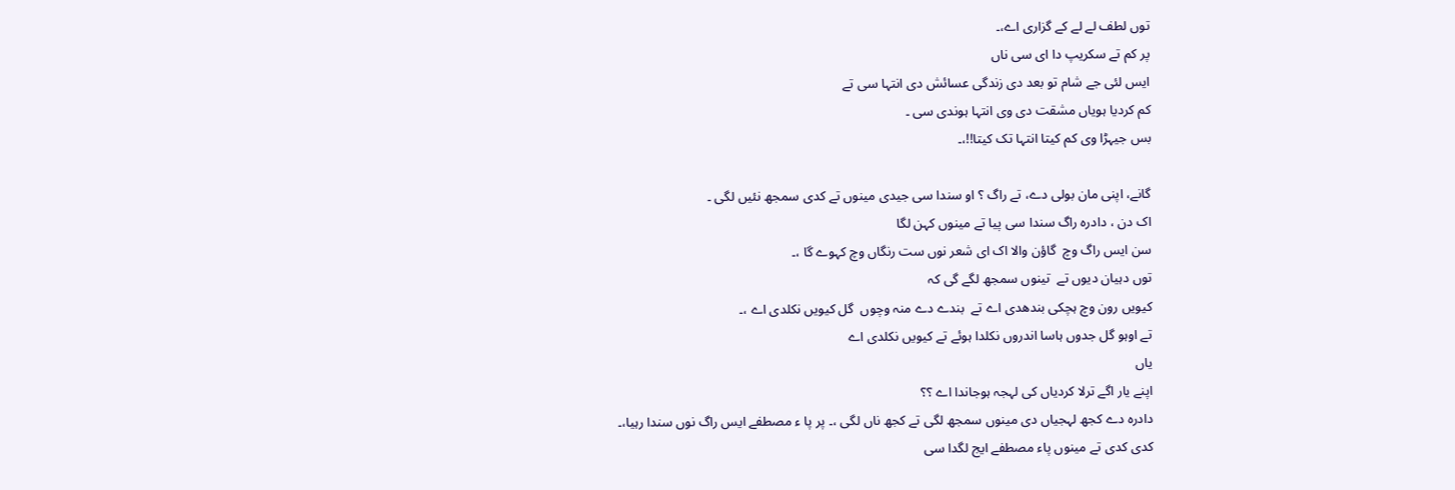توں لطف لے لے کے گزاری اے،۔
پر کم تے سکریپ دا ای سی ناں
ایس لئی جے شام تو بعد دی زندگی عسائش دی انتہا سی تے
کم کردیا ہویاں مشقت دی وی انتہا ہوندی سی ۔
بس جیہڑا وی کم کیتا انتہا تک کیتا!!،۔

گانے، اپنی مان بولی دے، تے راگ ؟ او سندا سی جیدی مینوں تے کدی سمجھ نئیں لگی ۔
اک دن ، دادرہ راگ سندا سی پیا تے مینوں کہن لگا
سن ایس راگ وچ  گاؤن والا اک ای شعر نوں ست رنگاں وچ کہوے گا ،۔
توں دہیان دیوں تے  تینوں سمجھ لگے گی کہ
کیویں رون وچ ہچکی بندھدی اے تے  بندے دے منہ وچوں  گل کیویں نکلدی اے ،۔
تے اوہو گل جدوں ہاسا اندروں نکلدا ہوئے تے کیویں نکلدی اے
یاں
اپنے یار اگے ترلا کردیاں کی لہجہ ہوجاندا اے ؟؟
دادرہ دے کجھ لہجیاں دی مینوں سمجھ لگی تے کجھ ناں لگی ،۔ پر پا ء مصطفے ایس راگ نوں سندا رہیا،۔
کدی کدی تے مینوں پاء مصطفے ایج لگدا سی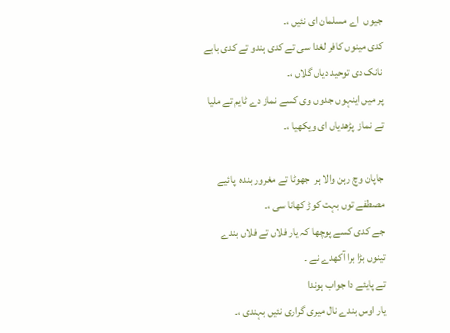جیوں  اے مسلمان ای نئیں ،۔
کدی مینوں کافر لغدا سی تے کدی ہندو تے کدی بابے نانک دی توحید دیاں گلاں ،۔
پر میں اینہوں جدوں وی کسے نماز دے ٹایم تے ملیا تے نماز  پڑھدیاں ای ویکھیا ،۔

جاپان وچ رہن والا ہر  جھوٹا تے مغرور بندہ  پائیے مصطفے توں بہت کوڑ کھانا سی ،۔
جے کدی کسے پوچھا کہ یار فلاں تے فلاں بندے تینوں بڑا برا آکھدے نے ۔
تے پایئے دا جواب ہوندا
یار اوس بندے نال میری گراری نئیں بہندی ،۔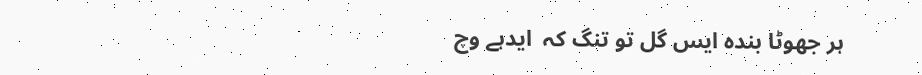ہر جھوٹا بندہ ایس گل تو تنگ کہ  ایدہے وچ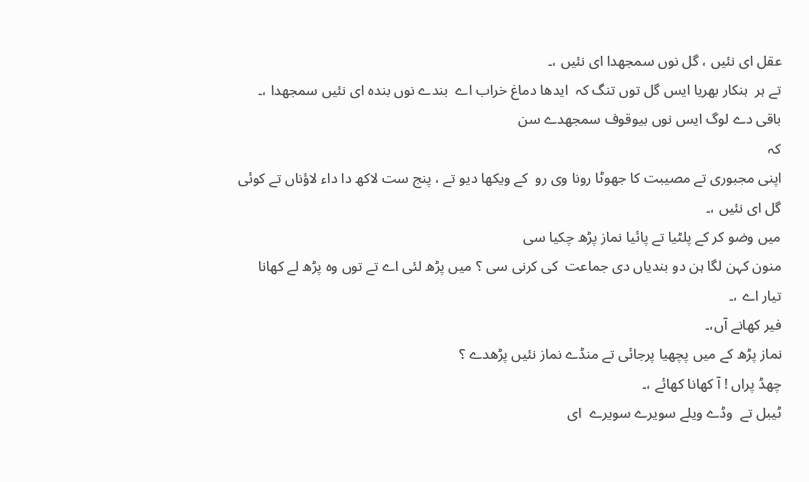عقل ای نئیں ، گل نوں سمجھدا ای نئیں ،۔
تے ہر  ہنکار بھریا ایس گل توں تنگ کہ  ایدھا دماغ خراب اے  بندے نوں بندہ ای نئیں سمجھدا ،۔
باقی دے لوگ ایس نوں بیوقوف سمجھدے سن
کہ
اپنی مجبوری تے مصیبت کا جھوٹا رونا وی رو  کے ویکھا دیو تے ، پنج ست لاکھ دا داء لاؤناں تے کوئی گل ای نئیں ،۔
میں وضو کر کے پلٹیا تے پائیا نماز پڑھ چکیا سی
منون کہن لگا ہن دو بندیاں دی جماعت  کی کرنی سی ؟ میں پڑھ لئی اے تے توں وہ پڑھ لے کھانا تیار اے ،۔
فیر کھانے آں،۔
نماز پڑھ کے میں پچھیا پرجائی تے منڈے نماز نئیں پڑھدے ؟
چھڈ پراں ! آ کھانا کھائے ،۔
ٹیبل تے  وڈے ویلے سویرے سویرے  ای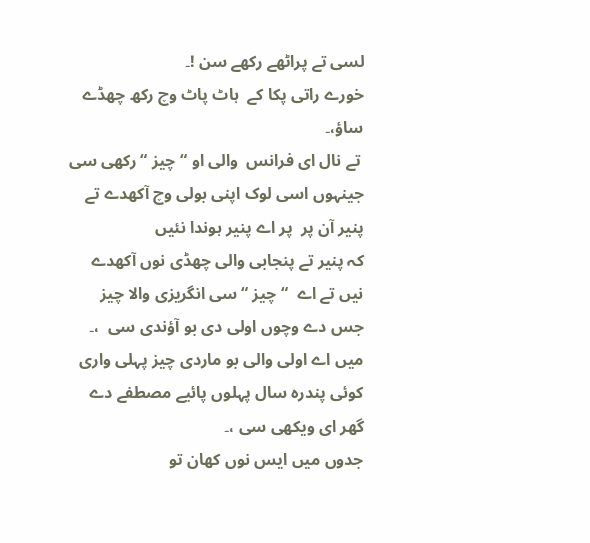لسی تے پراٹھے رکھے سن !۔
خورے راتی پکا کے  ہاٹ پاٹ وچ رکھ چھڈے ساؤ،۔
 تے نال ای فرانس  والی او “چیز “ رکھی سی جینہوں اسی لوک اپنی بولی وچ آکھدے تے پنیر آن پر  پر اے پنیر ہوندا نئیں
کہ پنیر تے پنجابی والی چھڈی نوں آکھدے نیں تے اے  “چیز “ سی انگریزی والا چیز جس دے وچوں اولی دی بو آؤندی سی  ،۔
میں اے اولی والی بو ماردی چیز پہلی واری  کوئی پندرہ سال پہلوں پائیے مصطفے دے گھر ای ویکھی سی ،۔
جدوں میں ایس نوں کھان تو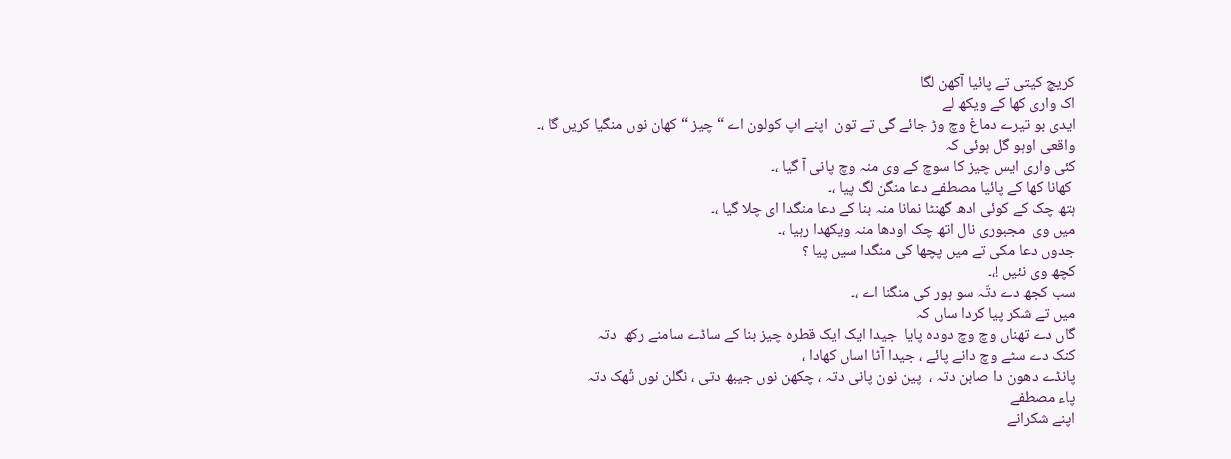کریچ کیتی تے پائیا آکھن لگا
اک واری کھا کے ویکھ لے
ایدی بو تیرے دماغ وچ وڑ جائے گی تے تون  اپنے اپ کولون اے “چیز “ کھان نوں منگیا کریں گا ،۔
واقعی اوہو گل ہوئی کہ
کئی واری ایس چیز کا سوچ کے وی منہ وچ پانی آ گیا ،۔
 کھانا کھا کے پائیا مصطفے دعا منگن لگ پیا ،۔
ہتھ چک کے کوئی ادھ گھنٹا نمانا منہ بنا کے دعا منگدا ای چلا گیا ،۔
میں وی  مجبوری نال اتھ چک اودھا منہ ویکھدا رہیا ،۔
جدوں دعا مکی تے میں پچھا کی منگدا سیں پیا ؟
کچھ وی نئیں !،۔
سب کجھ دے دتّہ سو ہور کی منگنا اے ،۔
میں تے شکر پیا کردا ساں کہ
گاں دے تھناں وچ وچ دودہ پایا  جیدا ایک ایک قطرہ چیز بنا کے ساڈے سامنے رکھ  دتہ
کنک دے سٹے وچ دانے پائے ، جیدا آٹا اساں کھادا ،
پانڈے دھون دا صابن دتہ ،  پین نون پانی دتہ ، چکھن نوں جیبھ دتی ، نگلن نوں تٗھک دتہ
پاء مصطفے
اپنے شکرانے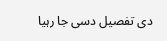دی تفصیل دسی جا رہیا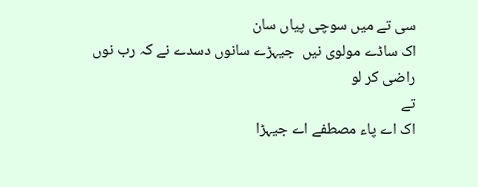سی تے میں سوچی پیاں سان
اک ساڈے مولوی نیں  جیہڑے سانوں دسدے نے کہ رب نوں راضی کر لو
تے
اک اے پاء مصطفے اے جیہڑا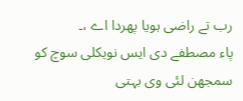رب تے راضی ہویا پھردا اے ،۔
پاء مصطفے دی ایس نویکلی سوچ کو سمجھن لئی وی بہتی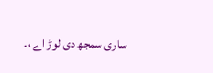ساری سمجھ دی لوڑ اے ،۔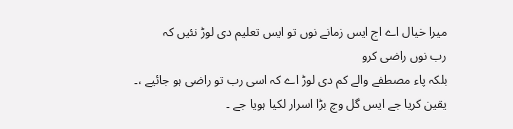میرا خیال اے اج ایس زمانے نوں تو ایس تعلیم دی لوڑ نئیں کہ
رب نوں راضی کرو
بلکہ پاء مصطفے والے کم دی لوڑ اے کہ اسی رب تو راضی ہو جائیے ،۔
یقین کریا جے ایس گل وچ بڑا اسرار لکیا ہویا جے ۔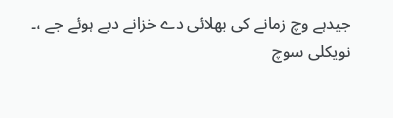جیدہے وچ زمانے کی بھلائی دے خزانے دبے ہوئے جے ،۔
نویکلی سوچ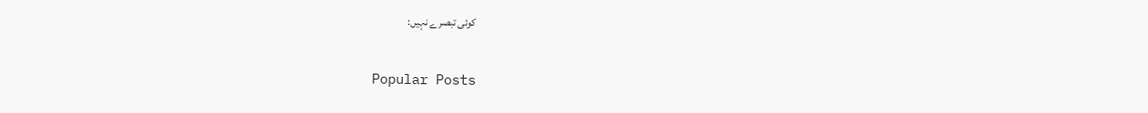کوئی تبصرے نہیں:

Popular Posts